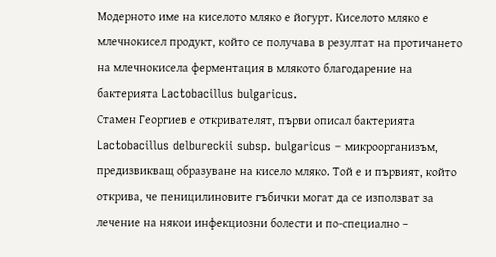Модерното име на киселото мляко е йогурт. Киселото мляко е млечнокисел продукт, който се получава в резултат на протичането на млечнокисела ферментация в млякото благодарение на бактерията Lactobacillus bulgaricus.
Стамен Георгиев е откривателят, първи описал бактерията Lactobacillus delbureckii subsp. bulgaricus – микроорганизъм, предизвикващ образуване на кисело мляко. Той е и първият, който открива, че пеницилиновите гъбички могат да се използват за лечение на някои инфекциозни болести и по-специално –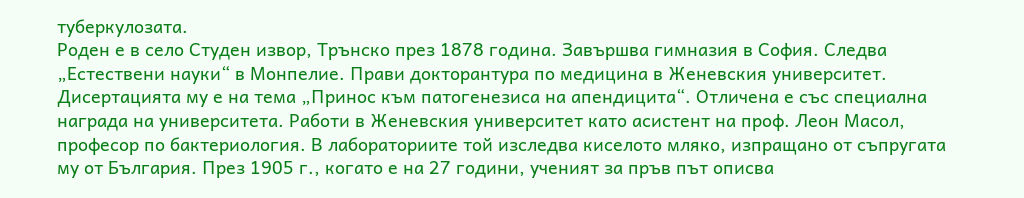туберкулозата.
Роден е в село Студен извор, Трънско през 1878 година. Завършва гимназия в София. Следва „Естествени науки“ в Монпелие. Прави докторантура по медицина в Женевския университет. Дисертацията му е на тема „Принос към патогенезиса на апендицита“. Отличена е със специална награда на университета. Работи в Женевския университет като асистент на проф. Леон Масол, професор по бактериология. В лабораториите той изследва киселото мляко, изпращано от съпругата му от България. През 1905 г., когато е на 27 години, ученият за пръв път описва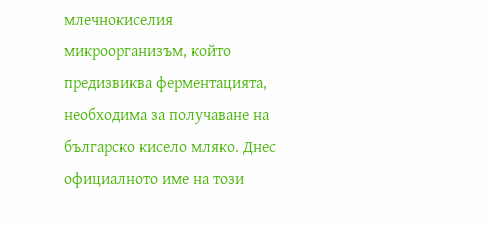млечнокиселия микроорганизъм, който предизвиква ферментацията, необходима за получаване на българско кисело мляко. Днес официалното име на този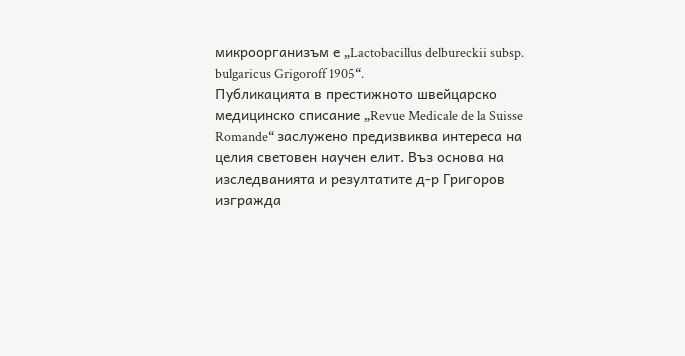микроорганизъм е „Lactobacillus delbureckii subsp. bulgaricus Grigoroff 1905“.
Публикацията в престижното швейцарско медицинско списание „Revue Medicale de la Suisse Romande“ заслужено предизвиква интереса на целия световен научен елит. Въз основа на изследванията и резултатите д-р Григоров изгражда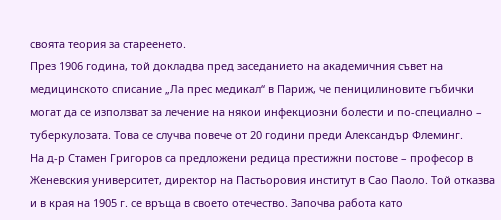своята теория за стареенето.
През 1906 година, той докладва пред заседанието на академичния съвет на медицинското списание „Ла прес медикал“ в Париж, че пеницилиновите гъбички могат да се използват за лечение на някои инфекциозни болести и по-специално – туберкулозата. Това се случва повече от 20 години преди Александър Флеминг.
На д-р Стамен Григоров са предложени редица престижни постове – професор в Женевския университет, директор на Пастьоровия институт в Сао Паоло. Той отказва и в края на 1905 г. се връща в своето отечество. Започва работа като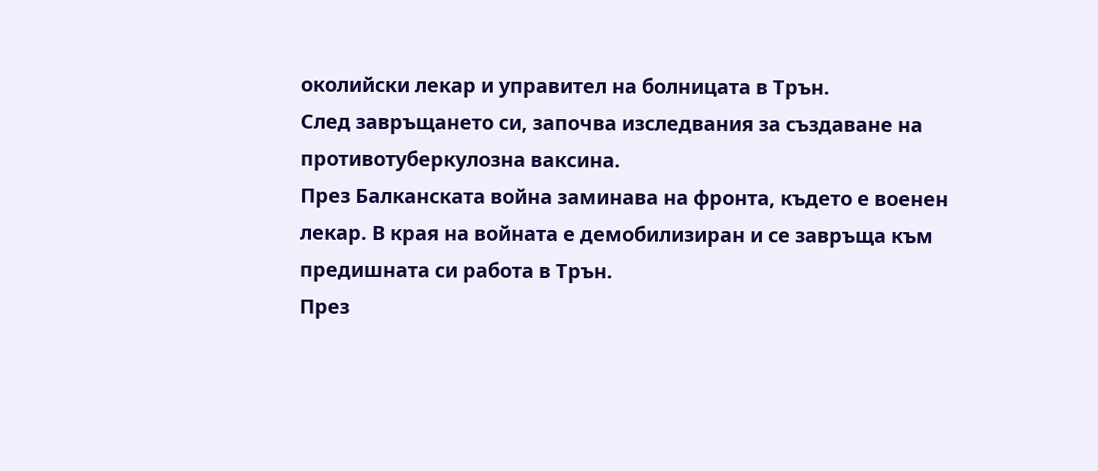околийски лекар и управител на болницата в Трън.
След завръщането си, започва изследвания за създаване на противотуберкулозна ваксина.
През Балканската война заминава на фронта, където е военен лекар. В края на войната е демобилизиран и се завръща към предишната си работа в Трън.
През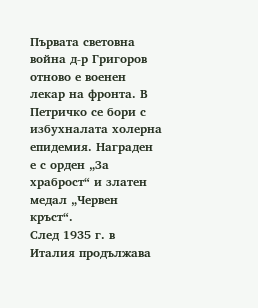Първата световна война д-р Григоров отново е военен лекар на фронта. В Петричко се бори с избухналата холерна епидемия. Награден е с орден „За храброст“ и златен медал „Червен кръст“.
След 1935 г. в Италия продължава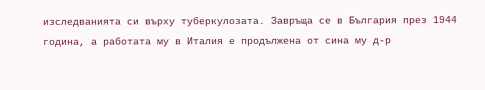изследванията си върху туберкулозата. Завръща се в България през 1944 година, а работата му в Италия е продължена от сина му д-р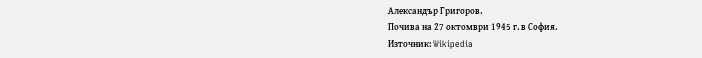Александър Григоров.
Почива на 27 октомври 1945 г. в София.
Източник: Wikipedia